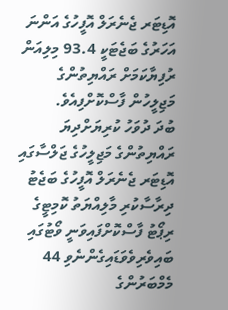އޮޑިޓަރ ޖެނެރަލް އޮފީހުގެ އަންނަ އަހަރުގެ ބަޖެޓަކީ 93.4 މިލިއަން ރުފިޔާކަމަށް ރައްޔިތުންގެ މަޖިލީހުން ފާސްކޮށްފިއެވެ.
ބުދަ ދުވަހު ކުރިޔަށްދިޔަ ރައްޔިތުންގެ މަޖިލީހުގެ ޖަލްސާގައި އޮޑިޓަރ ޖެނެރަލް އޮފީހުގެ ބަޖެޓު ދިރާސާކުރި މާލިއްޔަތު ކޮމިޓީގެ ރިޕޯޓު ފާސްކޮށްފައިވަނީ ވޯޓުގައި ބައިވެރިވެވަޑައިގެންނެވި 44 މެމްބަރުންގެ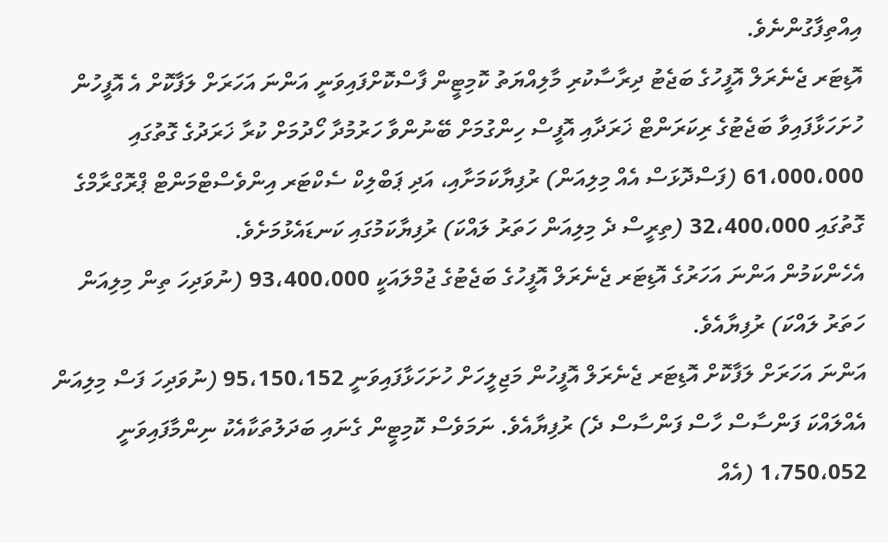އިއްތިފާގުންނެވެ.
އޮޑިޓަރ ޖެނެރަލް އޮފީހުގެ ބަޖެޓު ދިރާސާކުރި މާލިއްޔަތު ކޮމިޓީން ފާސްކޮށްފައިވަނީ އަންނަ އަހަރަށް ލަފާކޮށް އެ އޮފީހުން ހުށަހަޅާފައިވާ ބަޖެޓުގެ ރިކަރަންޓް ޚަރަދާއި އޮފީސް ހިންގުމަށް ބޭނުންވާ ހަރުމުދާ ހޯދުމަށް ކުރާ ޚަރަދުގެ ގޮތުގައި 61،000،000 (ފަސްދޮޅަސް އެއް މިލިއަން) ރުފިޔާކަމަށާއި، އަދި ޕަބްލިކް ސެކްޓަރ އިންވެސްޓްމަންޓް ޕްރޮގްރާމްގެ ގޮތުގައި 32،400،000 (ތިރީސް ދެ މިލިއަން ހަތަރު ލައްކަ) ރުފިޔާކަމުގައި ކަނޑައެޅުމަށެވެ.
އެހެންކަމުން އަންނަ އަހަރުގެ އޮޑިޓަރ ޖެނެރަލް އޮފީހުގެ ބަޖެޓުގެ ޖުމްލައަކީ 93،400،000 (ނުވަދިހަ ތިން މިލިއަން ހަތަރު ލައްކަ) ރުފިޔާއެވެ.
އަންނަ އަހަރަށް ލަފާކޮށް އޮޑިޓަރ ޖެނެރަލް އޮފީހުން މަޖިލީހަށް ހުށަހަޅާފައިވަނީ 95،150،152 (ނުވަދިހަ ފަސް މިލިއަން އެއްލައްކަ ފަންސާސް ހާސް ފަންސާސް ދެ) ރުފިޔާއެވެ. ނަމަވެސް ކޮމިޓީން ގެނައި ބަދަލުތަކާއެކު ނިންމާފައިވަނީ 1،750،052 (އެއް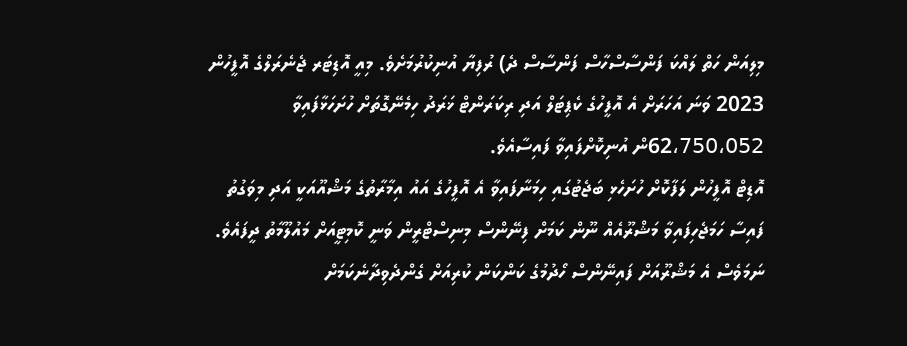މިލިއަން ހަތް ލައްކަ ފަންސާސްހާސް ފަންސާސް ދެ) ރުފިޔާ އުނިކުރުމަށެވެ. މިއީ އޮޑިޓަރ ޖެނެރަލްގެ އޮފީހުން 2023 ވަނަ އަހަރަށް އެ އޮފީހުގެ ކެޕިޓަލް އަދި ރިކަރަންޓް ޚަރަދު ހިމެނޭގޮތަށް ހުށަހަޅާފައިވާ 62،750،052ން އުނިކޮށްފައިވާ ފައިސާއެވެ.
އޮޑިޓް އޮފީހުން ލަފާކޮށް ހުށަހެޅި ބަޖެޓުގައި ހިމަނާފައިވާ އެ އޮފީހުގެ އައު އިމާރާތުގެ މަޝްއޫއަކީ އަދި މިވަގުތު ފައިސާ ހަމަޖެހިފައިވާ މަޝްރޫއެއް ނޫން ކަމަށް ފިނޭންސް މިނިސްޓްރީން ވަނީ ކޮމިޓީއަށް މައުލޫމާތު ދީފައެވެ. ނަމަވެސް އެ މަޝްރޫއަށް ފައިނޭންސް ހޯދުމުގެ ކަންކަން ކުރިއަށް ގެންދެވިދާނެކަމަށް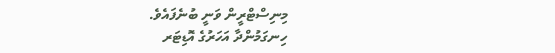މިނިސްޓްރީން ވަނީ ބުނެފައެވެ.
ހިނގަމުންދާ އަހަރުގެ އޮޑިޓަރ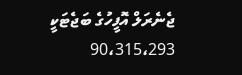ޖެނެރަލް އޮފީހުގެ ބަޖެޓަކީ 90،315،293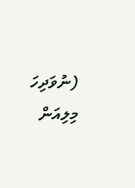(ނުވަދިހަ މިލިއަން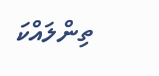ތިންލައްކަ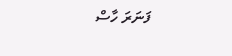ފަނަރަ ހާސް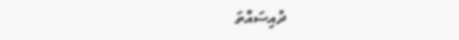ދުއިސައްތަ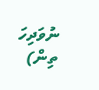ނުވަދިހަ ތިން)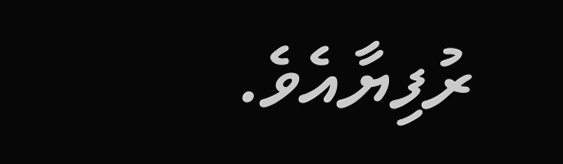ރުފިޔާއެވެ.